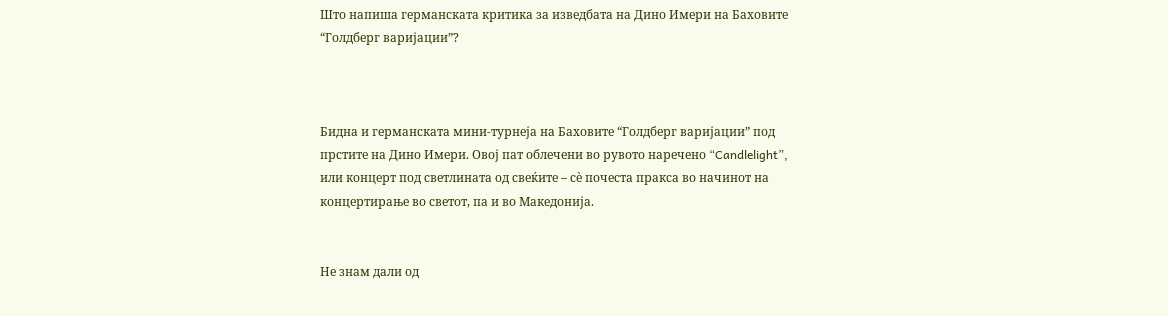Што напиша германската критика за изведбата на Дино Имери на Баховите “Голдберг варијации”?



Бидна и германската мини-турнеја на Баховите “Голдберг варијации” под прстите на Дино Имери. Овој пат облечени во рувото наречено “Candlelight”, или концерт под светлината од свеќите – сѐ почеста пракса во начинот на концертирање во светот, па и во Македонија.


Не знам дали од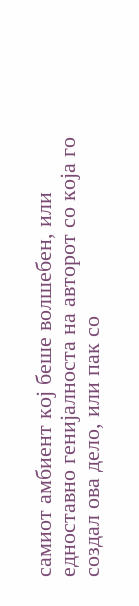самиот амбиент кој беше волшебен, или едноставно генијалноста на авторот со која го создал ова дело, или пак со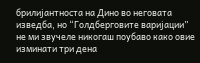брилијантноста на Дино во неговата изведба, но “Голдберговите варијации” не ми звучеле никогаш поубаво како овие изминати три дена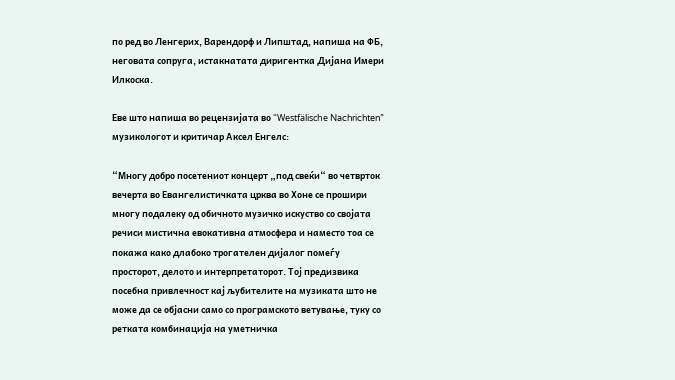по ред во Ленгерих, Варендорф и Липштад, напиша на ФБ, неговата сопруга, истакнатата диригентка Дијана Имери Илкоска.

Еве што напиша во рецензијата во “Westfälische Nachrichten” музикологот и критичар Аксел Енгелс:

“Многу добро посетениот концерт „под свеќи“ во четврток вечерта во Евангелистичката црква во Хоне се прошири многу подалеку од обичното музичко искуство со својата речиси мистична евокативна атмосфера и наместо тоа се покажа како длабоко трогателен дијалог помеѓу просторот, делото и интерпретаторот. Тој предизвика посебна привлечност кај љубителите на музиката што не може да се објасни само со програмското ветување, туку со ретката комбинација на уметничка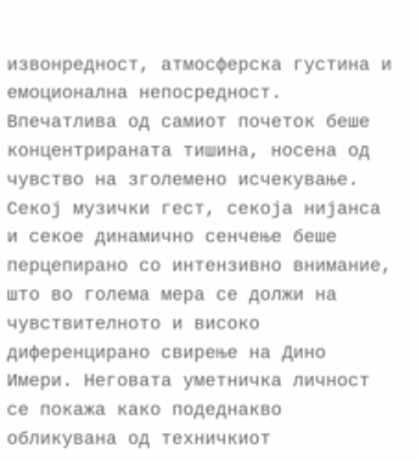извонредност, атмосферска густина и емоционална непосредност.
Впечатлива од самиот почеток беше концентрираната тишина, носена од чувство на зголемено исчекување. Секој музички гест, секоја нијанса и секое динамично сенчење беше перцепирано со интензивно внимание, што во голема мера се должи на чувствителното и високо диференцирано свирење на Дино Имери. Неговата уметничка личност се покажа како подеднакво обликувана од техничкиот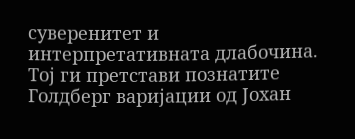суверенитет и интерпретативната длабочина.
Тој ги претстави познатите Голдберг варијации од Јохан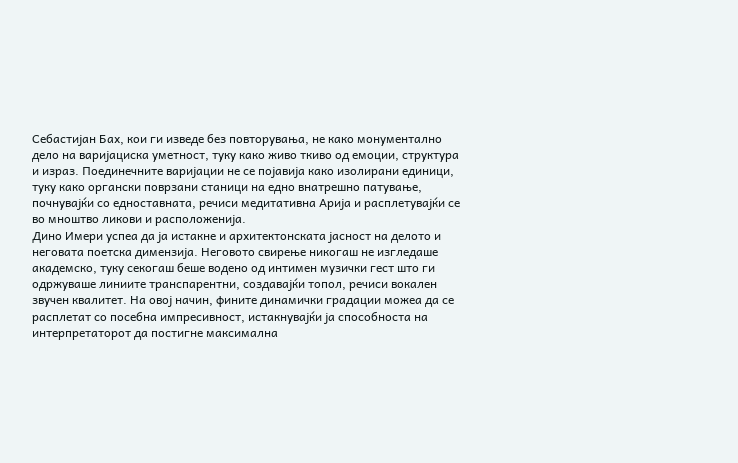Себастијан Бах, кои ги изведе без повторувања, не како монументално дело на варијациска уметност, туку како живо ткиво од емоции, структура и израз. Поединечните варијации не се појавија како изолирани единици, туку како органски поврзани станици на едно внатрешно патување, почнувајќи со едноставната, речиси медитативна Арија и расплетувајќи се во мноштво ликови и расположенија.
Дино Имери успеа да ја истакне и архитектонската јасност на делото и неговата поетска димензија. Неговото свирење никогаш не изгледаше академско, туку секогаш беше водено од интимен музички гест што ги одржуваше линиите транспарентни, создавајќи топол, речиси вокален звучен квалитет. На овој начин, фините динамички градации можеа да се расплетат со посебна импресивност, истакнувајќи ја способноста на интерпретаторот да постигне максимална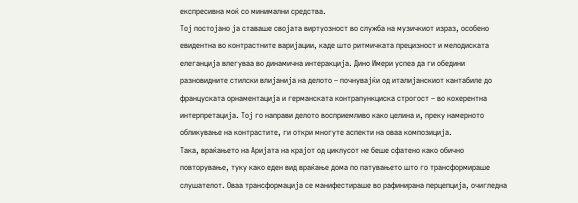експресивна моќ со минимални средства.
Тој постојано ја ставаше својата виртуозност во служба на музичкиот израз, особено евидентна во контрастните варијации, каде што ритмичката прецизност и мелодиската елеганција влегуваа во динамична интеракција. Дино Имери успеа да ги обедини разновидните стилски влијанија на делото – почнувајќи од италијанскиот кантабиле до француската орнаментација и германската контрапункциска строгост – во кохерентна интерпретација. Тој го направи делото восприемливо како целина и, преку намерното обликување на контрастите, ги откри многуте аспекти на оваа композиција.
Така, враќањето на Аријата на крајот од циклусот не беше сфатено како обично повторување, туку како еден вид враќање дома по патувањето што го трансформираше слушателот. Оваа трансформација се манифестираше во рафинирана перцепција, очигледна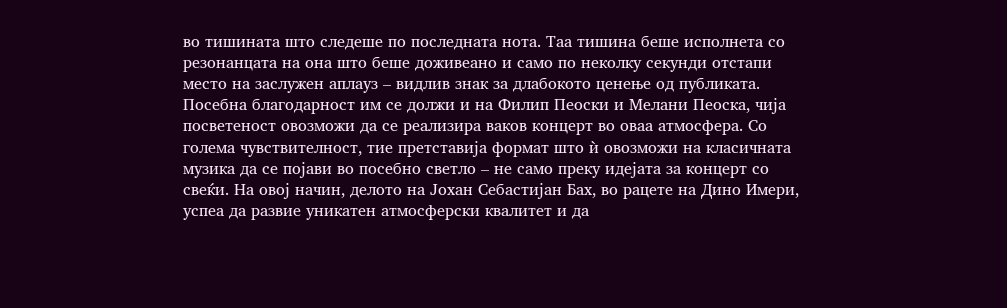во тишината што следеше по последната нота. Таа тишина беше исполнета со резонанцата на она што беше доживеано и само по неколку секунди отстапи место на заслужен аплауз – видлив знак за длабокото ценење од публиката.
Посебна благодарност им се должи и на Филип Пеоски и Мелани Пеоска, чија посветеност овозможи да се реализира ваков концерт во оваа атмосфера. Со голема чувствителност, тие претставија формат што ѝ овозможи на класичната музика да се појави во посебно светло – не само преку идејата за концерт со свеќи. На овој начин, делото на Јохан Себастијан Бах, во рацете на Дино Имери, успеа да развие уникатен атмосферски квалитет и да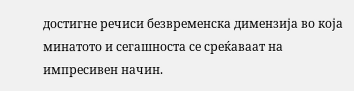достигне речиси безвременска димензија во која минатото и сегашноста се среќаваат на импресивен начин.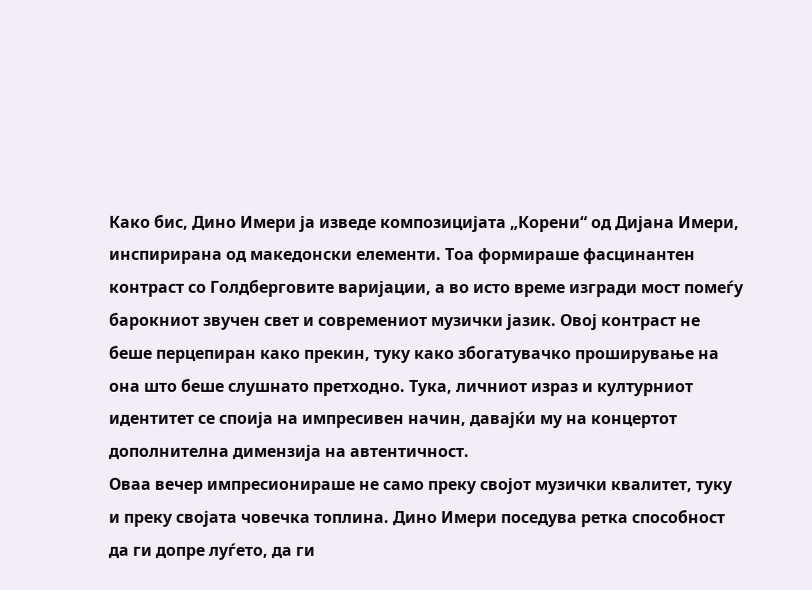Како бис, Дино Имери ја изведе композицијата „Корени“ од Дијана Имери, инспирирана од македонски елементи. Тоа формираше фасцинантен контраст со Голдберговите варијации, а во исто време изгради мост помеѓу барокниот звучен свет и современиот музички јазик. Овој контраст не беше перцепиран како прекин, туку како збогатувачко проширување на она што беше слушнато претходно. Тука, личниот израз и културниот идентитет се споија на импресивен начин, давајќи му на концертот дополнителна димензија на автентичност.
Оваа вечер импресионираше не само преку својот музички квалитет, туку и преку својата човечка топлина. Дино Имери поседува ретка способност да ги допре луѓето, да ги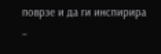поврзе и да ги инспирира –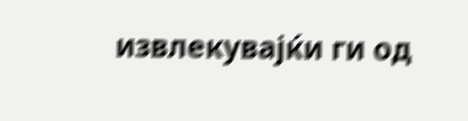извлекувајќи ги од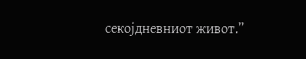секојдневниот живот.”